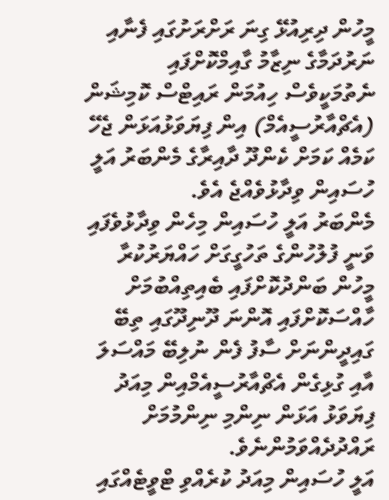މީހުން ދިރިއުޅޭ ގިނަ ރަށްރަށުގައި ފެނާއި ނަރުދަމާގެ ނިޒާމު ގާއިމްކޮށްފައި ނެތުމަކީވެސް ހިއުމަން ރައިޓްސް ކޮމިޝަން (އެޗްއާރުސީއެމް) އިން ފިޔަވަޅުއަޅަން ޖެހޭ ކަމެއް ކަމަށް ކެންދޫ ދާއިރާގެ މެންބަރު އަލީ ހުސައިން ވިދާޅުވެއްޖެ އެވެ.
މެންބަރު އަލީ ހުސައިން މިހެން ވިދާޅުވެފައި ވަނީ ފުލުހުންގެ ތަހުގީގަށް ހައްޔަރުކުރާ މީހުން ބަންދުކޮށްފައި ބެއިތިއްބުމަށް ހާއްސަކޮށްފައި އޮންނަ ދޫނިދޫގައި ތިބޭ ގައިދީންނަށް ސާފު ފެން ނުލިބޭ މައްސަލަ އާއި ގުޅިގެން އެޗްއާރުސީއެމްއިން މިއަދު ފިޔަވަޅު އަޅަން ނިންމި ނިންމުމަށް ރައްދުދެއްވަމުންނެވެ.
އަލީ ހުސައިން މިއަދު ކުރެއްވި ޓްވީޓެއްގައި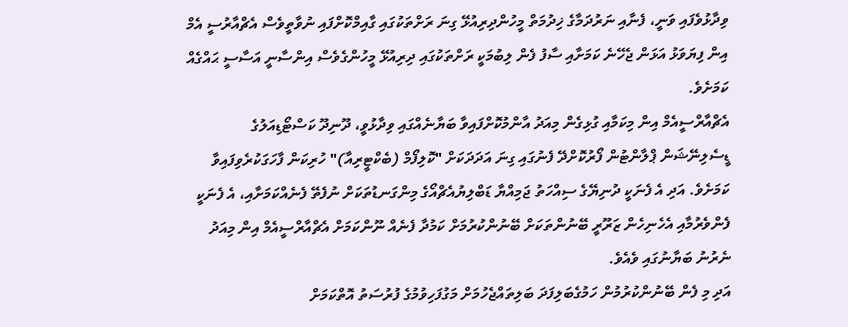ވިދާޅުވެފައި ވަނީ، ފެނާއި ނަރުދަމާގެ ޚިދުމަތް މީހުންދިރިއުޅޭ ގިނަ ރަށްތަކުގައި ގާއިމްކޮށްފައި ނުވާތީވެސް އެޗްއާރުސީ އެމް އިން ފިޔަވަޅު އަޅަން ޖެހޭނެ ކަމަށާއި ސާފު ފެން ލިބުމަކީ ރަށްތަކުގައި ދިރިއުޅޭ މީހުންގެވެސް އިންސާނީ އަސާސީ ޙައްގެއް ކަމަށެވެ.
އެޗްއާރްސީއެމް އިން މިކަމާއި ގުޅިގެން މިއަދު އާންމުކޮށްފައިވާ ބަޔާނެއްގައި ވިދާޅުވީ، ދޫނިދޫ ކަސްޓޯޑިއަލުގެ ޑީސެލިނޭޝަން ޕްލާންޓުން ފޯރުކޮށްދޭ ފެނުގައި ގިނަ އަދަދަކަށް "ކޮލިފޯމް (ބެކްޓީރިއާ)" ހުރިކަން ފާހަގަކުރެވިފައިވާ ކަމަށެވެ. އަދި އެ ފެނަކީ ދުނިޔޭގެ ސިއްހަތު ޖަމިއްޔާ ޑަބްލިޔުއެޗްއޯގެ މިންގަނޑުތަކަށް ނުފެތޭ ފެނެއްކަމަށާއި، އެ ފެނަކީ ފެންވެރުމާއި އެހެނިހެން ޒަރޫރީ ބޭނުންތަކަށް ބޭނުންކުރުމަށް ކަމުދާ ފެނެއް ނޫންކަމަށް އެޗްއާރްސީއެމް އިން މިއަދު ނެރުނު ބަޔާނުގައި ވެއެވެ.
އަދި މި ފެން ބޭނުންކުރުމުން ހަމުގެބަލިފަދަ ބަލިތައްޖެހުމަށް މަގުފަހިވުމުގެ ފުރުސަތު އޮތްކަމަށް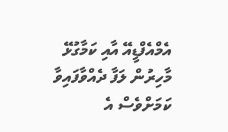އެމްއެފްޑީއޭ އާއި ކަމާގުޅޭ މާހިރުން ލަފާ ދެއްވާފައިވާ ކަމަށްވެސް އެ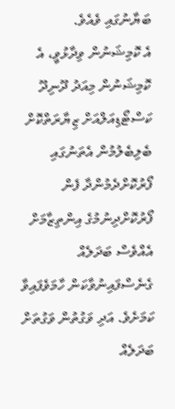ބަޔާނުގައި ވެއެވެ.
އެ ކޮމިޝަނުން ވިދާޅުވީ، އެ ކޮމިޝަނުން މިއަދު ދޫނިދޫ ކަސްޓޯޑިއަލްއަށް ޒިޔާރަތްކޮށް ބެލިބެލުމުން އެތަނުގައި ފޯރުކޮށްދެމުންދާ ފެން ފޯރުކޮށްދިނުމުގެ އިންތިޒާމަށް އެއްވެސް ބަދަލެއް ގެނެސްފައިނުވާކަން ހާމަވެފައިވާ ކަމަށެވެ. އަދި ވަގުތުން ވަގުތަށް ބަދަލެއް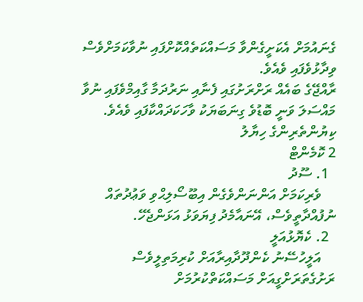ގެނައުމަށް އެކަށީގެންވާ މަސައްކަތެއްކޮށްފައި ނުވާކަމަށްވެސް ވިދާޅުވެފައި ވެއެވެ.
ރާއްޖޭގެ ބައެއް ރަށްރަށުގައި ފެނާއި ނަރުދަމާ ގާއިމްވެފައި ނުވާ މައްސަލަ ވަނީ ބޮޑުވެ ގިނަބަޔަކު ވާހަކަދައްކާފައި ވެއެވެ.
ކިޔުންތެރިންގެ ހިޔާލު
2 ކޮމެންޓް
  1. ސޫދު
    ވެރިކަމަށް އަންނަންވެގެން އިބޫސޯލިޙްވި ވަޢުދުތައް ނުފުއްދާތީވެސް، އޭނައާމެދު ފިޔަވަޅު އަޅަންޖެހޭ.
  2. ކެޔޮޅުއަލީ
    އަލީހުސޭނު ކެންދޫދާއިރާއަށް ކުރިމަތިލީވެސް ރަށުގެތަރަށްގީއަށް މަސައްކަތްކުރުމަށް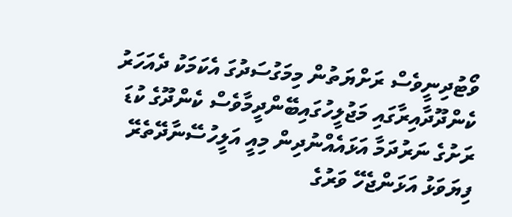ވޯޓުދިނީވެސް ރަށްޔަތުން މިމަގުސަދުގަ އެކަމަކު ދެއަހަރު ކެންދޫދާއިރާގައި މަޖުލީހުގައިބޭންދީމާވެސް ކެންދޫގެ ކުޑަ ރަށުގެ ނަރުދަމާ އަޅައެއްނުދިން މިއީ އަލީހުސޭނާދޭތެރޭ ފިޔަވަޅު އަޅަންޖެހޭ ވަރުގެ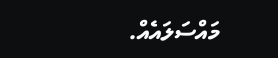މައްސަލައެއް.